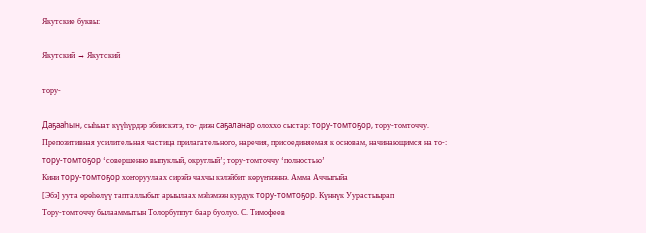Якутские буквы:

Якутский → Якутский

тору-

Даҕааһын, сыһыат күүһүрдэр эбиискэтэ, то- диэн саҕаланар олоххо сыстар: тору-томтоҕор, тору-томточчу. Препозитивная усилительная частица прилагательного, наречия, присоединяемая к основам, начинающимся на то-: тору-томтоҕор ‘совершенно выпуклый, округлый’; тору-томточчу ‘полностью’
Кини тору-томтоҕор хоҥоруулаах сирэйэ чахчы кэлэйбит көрүҥнэннэ. Амма Аччыгыйа
[Эбэ] уута өрөһөлүү тапталлыбыт арыылаах мэһэмээн курдук тору-томтоҕор. Күннүк Уурастыырап
Тору-томточчу былааммытын Толорбуппут баар буолуо. С. Тимофеев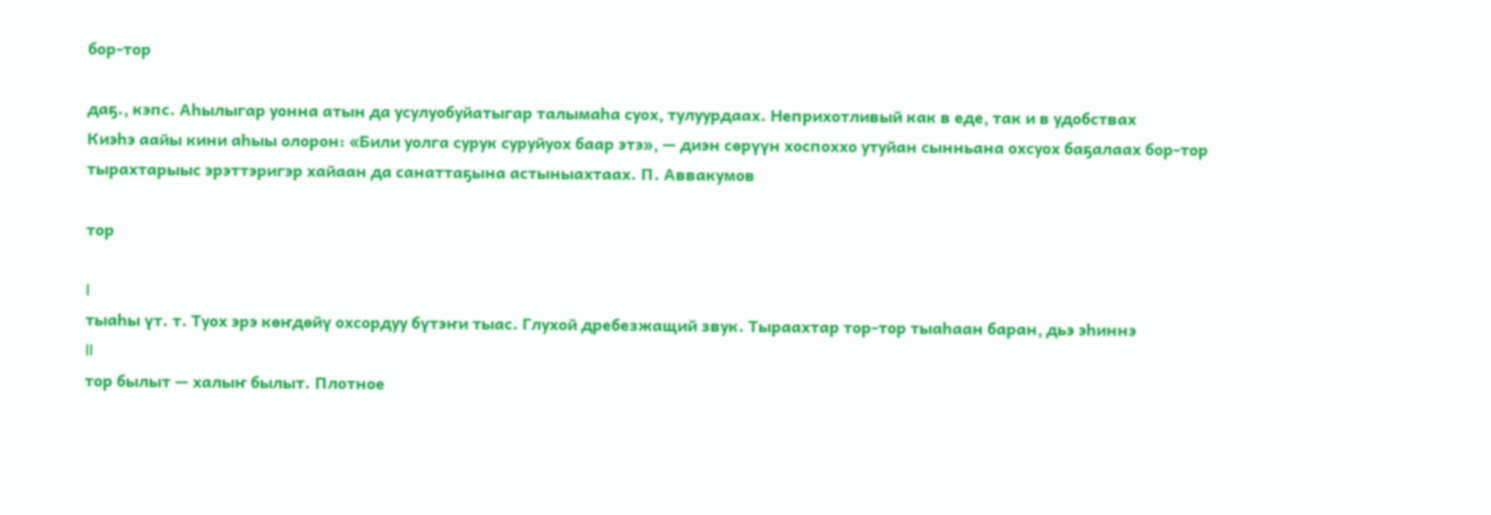бор-тор

даҕ., кэпс. Аһылыгар уонна атын да усулуобуйатыгар талымаһа суох, тулуурдаах. Неприхотливый как в еде, так и в удобствах
Киэһэ аайы кини аһыы олорон: «Били уолга сурук суруйуох баар этэ», — диэн сөрүүн хоспоххо утуйан сынньана охсуох баҕалаах бор-тор тырахтарыыс эрэттэригэр хайаан да санаттаҕына астыныахтаах. П. Аввакумов

тор

I
тыаһы үт. т. Туох эрэ көҥдөйү охсордуу бүтэҥи тыас. Глухой дребезжащий звук. Тыраахтар тор-тор тыаһаан баран, дьэ эһиннэ
II
тор былыт — халыҥ былыт. Плотное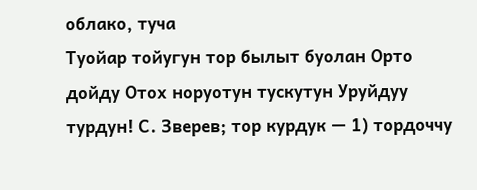облако, туча
Туойар тойугун тор былыт буолан Орто дойду Отох норуотун тускутун Уруйдуу турдун! С. Зверев; тор курдук — 1) тордоччу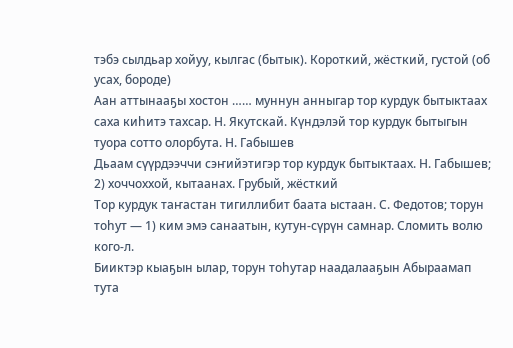тэбэ сылдьар хойуу, кылгас (бытык). Короткий, жёсткий, густой (об усах, бороде)
Аан аттынааҕы хостон …… муннун анныгар тор курдук бытыктаах саха киһитэ тахсар. Н. Якутскай. Күндэлэй тор курдук бытыгын туора сотто олорбута. Н. Габышев
Дьаам сүүрдээччи сэҥийэтигэр тор курдук бытыктаах. Н. Габышев; 2) хоччоххой, кытаанах. Грубый, жёсткий
Тор курдук таҥастан тигиллибит баата ыстаан. С. Федотов; торун тоһут — 1) ким эмэ санаатын, кутун-сүрүн самнар. Сломить волю кого-л.
Бииктэр кыаҕын ылар, торун тоһутар наадалааҕын Абыраамап тута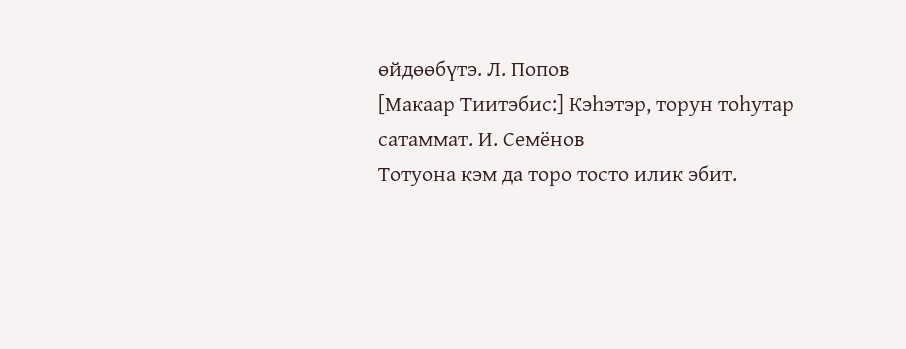өйдөөбүтэ. Л. Попов
[Макаар Тиитэбис:] Кэһэтэр, торун тоһутар сатаммат. И. Семёнов
Тотуона кэм да торо тосто илик эбит.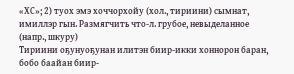«ХС»; 2) туох эмэ хоччорхойу (хол., тириини) сымнат, имиллэр гын. Размягчить что-л. грубое, невыделанное (напр., шкуру)
Тириини оҕунуоҕунан илитэн биир-икки хоннорон баран, бобо баайан биир-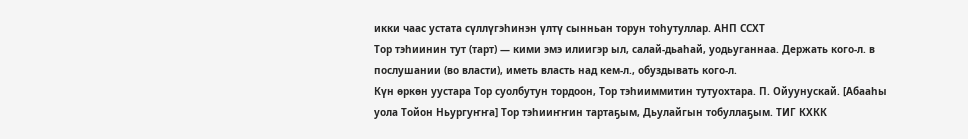икки чаас устата сүллүгэһинэн үлтү сынньан торун тоһутуллар. АНП ССХТ
Тор тэһиинин тут (тарт) — кими эмэ илиигэр ыл, салай-дьаһай, уодьуганнаа. Держать кого-л. в послушании (во власти), иметь власть над кем-л., обуздывать кого-л.
Күн өркөн уустара Тор суолбутун тордоон, Тор тэһииммитин тутуохтара. П. Ойуунускай. [Абааһы уола Тойон Ньургуҥҥа] Тор тэһииҥҥин тартаҕым, Дьулайгын тобуллаҕым. ТИГ КХКК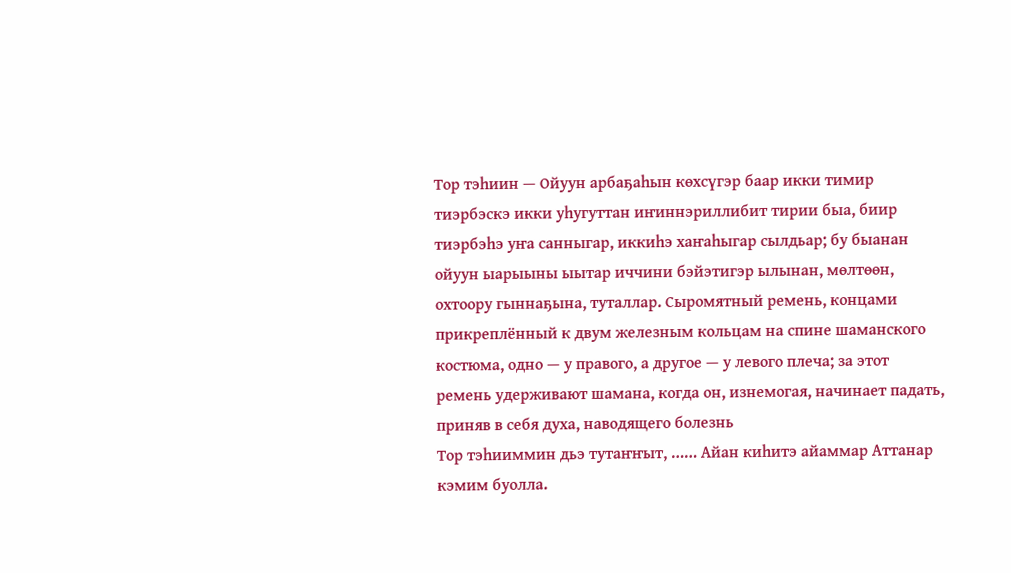Тор тэһиин — Ойуун арбаҕаһын көхсүгэр баар икки тимир тиэрбэскэ икки уһугуттан иҥиннэриллибит тирии быа, биир тиэрбэһэ уҥа санныгар, иккиһэ хаҥаһыгар сылдьар; бу быанан ойуун ыарыыны ыытар иччини бэйэтигэр ылынан, мөлтөөн, охтоору гыннаҕына, туталлар. Сыромятный ремень, концами прикреплённый к двум железным кольцам на спине шаманского костюма, одно — у правого, а другое — у левого плеча; за этот ремень удерживают шамана, когда он, изнемогая, начинает падать, приняв в себя духа, наводящего болезнь
Тор тэһииммин дьэ тутаҥҥыт, …… Айан киһитэ айаммар Аттанар кэмим буолла.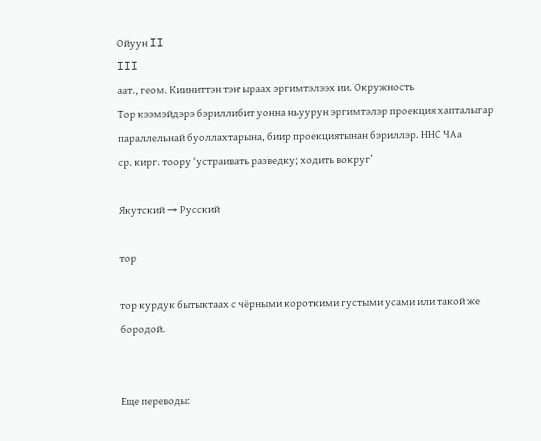Ойуун II
III
аат., геом. Кииниттэн тэҥ ыраах эргимтэлээх ии. Окружность
Тор кээмэйдэрэ бэриллибит уонна ньуурун эргимтэлэр проекция хапталыгар параллельнай буоллахтарына, биир проекциятынан бэриллэр. ННС ЧАа
ср. кирг. тоору ‘устраивать разведку; ходить вокруг’

Якутский → Русский

тор

тор курдук бытыктаах с чёрными короткими густыми усами или такой же бородой.


Еще переводы: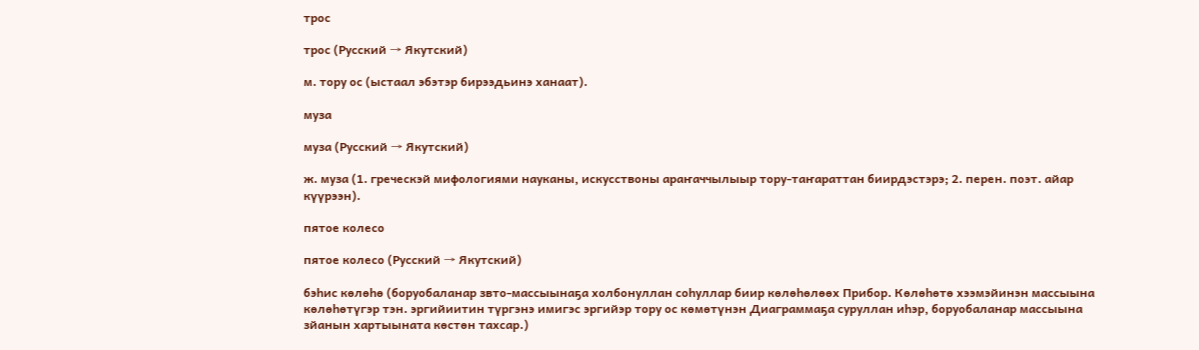трос

трос (Русский → Якутский)

м. тору ос (ыстаал эбэтэр бирээдьинэ ханаат).

муза

муза (Русский → Якутский)

ж. муза (1. греческэй мифологиями науканы, искусствоны араҥаччылыыр тору-таҥараттан биирдэстэрэ; 2. перен. поэт. айар күүрээн).

пятое колесо

пятое колесо (Русский → Якутский)

бэһис көлөһө (боруобаланар звто-массыынаҕа холбонуллан соһуллар биир көлөһөлөөх Прибор. Көлөһөтө хээмэйинэн массыына көлөһөтүгэр тэн. эргийиитин түргэнэ имигэс эргийэр тору ос көмөтүнэн Диаграммаҕа суруллан иһэр, боруобаланар массыына зйанын хартыыната көстөн тахсар.)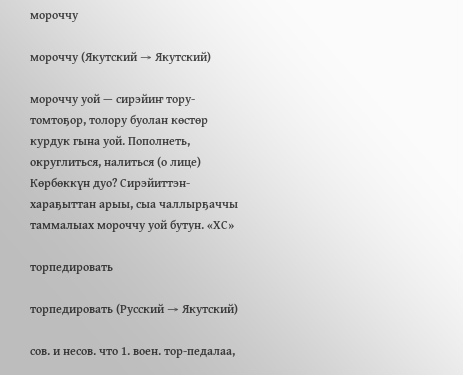мороччу

мороччу (Якутский → Якутский)

мороччу уой — сирэйиҥ тору-томтоҕор, толору буолан көстөр курдук гына уой. Пополнеть, округлиться, налиться (о лице)
Көрбөккүн дуо? Сирэйиттэн-хараҕыттан арыы, сыа чаллырҕаччы таммалыах мороччу уой бутун. «ХС»

торпедировать

торпедировать (Русский → Якутский)

сов. и несов. что 1. воен. тор-педалаа,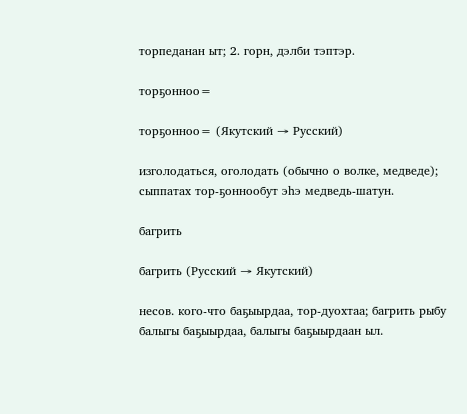торпеданан ыт; 2. горн, дэлби тэптэр.

торҕонноо=

торҕонноо= (Якутский → Русский)

изголодаться, оголодать (обычно о волке, медведе); сыппатах тор-ҕоннообут эһэ медведь-шатун.

багрить

багрить (Русский → Якутский)

несов. кого-что баҕыырдаа, тор-дуохтаа; багрить рыбу балыгы баҕыырдаа, балыгы баҕыырдаан ыл.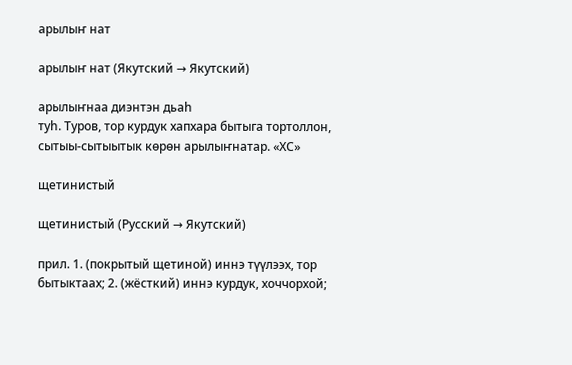арылыҥ нат

арылыҥ нат (Якутский → Якутский)

арылыҥнаа диэнтэн дьаһ
туһ. Туров, тор курдук хапхара бытыга тортоллон, сытыы-сытыытык көрөн арылыҥнатар. «ХС»

щетинистый

щетинистый (Русский → Якутский)

прил. 1. (покрытый щетиной) иннэ түүлээх, тор бытыктаах; 2. (жёсткий) иннэ курдук, хоччорхой;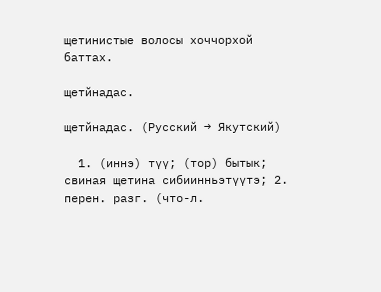щетинистые волосы хоччорхой баттах.

щетйнадас.

щетйнадас. (Русский → Якутский)

  1. (иннэ) түү; (тор) бытык; свиная щетина сибиинньэтүүтэ; 2. перен. разг. (что-л.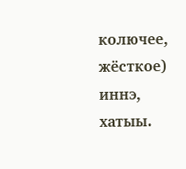колючее, жёсткое) иннэ, хатыы.